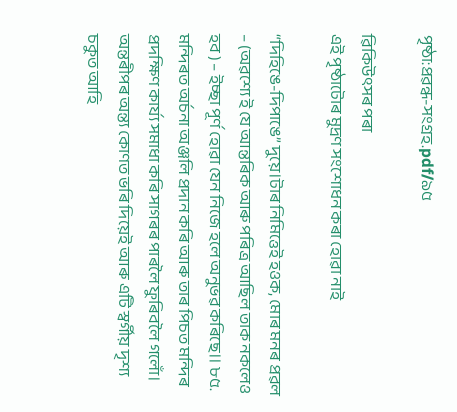পৃষ্ঠা:প্ৰৱন্ধ-সংগ্ৰহ.pdf/৯৫

ৱিকিউৎসৰ পৰা
এই পৃষ্ঠাটোৰ মুদ্ৰণ সংশোধন কৰা হোৱা নাই

“দিহিঙে-দিপাঙে” দুয়ে।টাৰ নিমিত্তেই হওক, মোৰ মনৰ প্ৰৱল – (অৱশ্যে ই যে আন্তৰিক আৰু পৰিত্ৰ আছিল তাক নকলেও হব ) – ইচ্ছা পূৰ্ণ হোৱা যেন নিজে হলে অনুভৱ কৰিছে॥ ৮৫. মন্দিৰত অৰ্চনা অঞ্জলি প্ৰদান কৰি আৰু তাৰ পিচত মন্দিৰ প্ৰদক্ষিণ কাৰ্য্য সমাধা কৰি সাগৰৰ পাৰলৈ ফুৰিবলৈ গলোঁ। অন্তৰীপৰ অন্ত্য কোণত ভৰি দিয়েই আৰু এটি স্বৰ্গীয় দৃশ্য চকুত আহি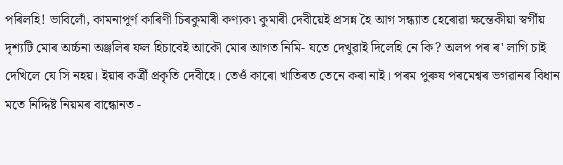পৰিলহি! ভাবিলোঁ, কামনাপূৰ্ণ কাৰিণী চিৰকুমাৰী কণ্যক৷ কুমাৰী দেবীয়েই প্ৰসন্ন হৈ আগ সন্ধ্যাত হেৰোৱা ক্ষন্তেকীয়া স্বৰ্গীয় দৃশ্যটি মোৰ অৰ্চ্চনা অঞ্জলিৰ ফল হিচাবেই আকৌ মোৰ আগত নিমি- যতে দেখুৱাই দিলেহি নে কি? অলপ পৰ ৰ' লাগি চাই দেখিলে যে সি নহয়। ইয়াৰ কৰ্ত্ৰী প্ৰকৃতি দেবীহে। তেওঁ কাৰো খাতিৰত তেনে কৰা নাই। পৰম পুৰুষ পৰমেশ্বৰ ভগৱানৰ বিধান মতে নিদ্দিষ্ট নিয়মৰ বান্ধোনত -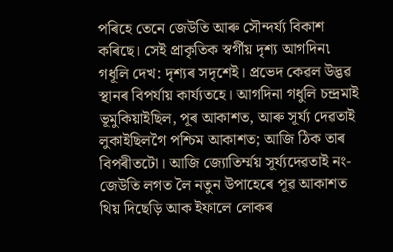পৰিহে তেনে জেউতি আৰু সৌন্দৰ্য্য বিকাশ কৰিছে। সেই প্ৰাকৃতিক স্বৰ্গীয় দৃশ্য আগদিন৷ গধূলি দেখ: দৃশ্যৰ সদৃশেই। প্ৰভেদ কেৱল উদ্ভৱ স্থানৰ বিপৰ্যায় কাৰ্য্যতহে। আগদিনা গধুলি চন্দ্ৰমাই ভূমুকিয়াইছিল, পূৰ আকাশত, আৰু সূৰ্য্য দেৱতাই লুকাইছিলগৈ পশ্চিম আকাশত; আজি ঠিক তাৰ বিপৰীতটো। আজি জ্যোতিৰ্ম্ময় সূৰ্য্যদেৱতাই নং-জেউতি লগত লৈ নতুন উপাহেৰে পূৱ আকাশত থিয় দিছেড়ি আক ইফালে লোকৰ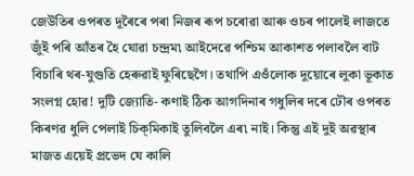জেউতিৰ ওপৰত দূৰৈৰে পৰা নিজৰ ৰূপ চৰোৱা আৰু ওচৰ পালেই লাজতে জুঁই পৰি আঁতৰ হৈ যোৱা চন্দ্ৰম৷ আইদেৱে পশ্চিম আকাশত পলাবলৈ বাট বিচাৰি থৰ-যুগুতি হেৰুৱাই ফুৰিছেগৈ। তথাপি এওঁলোক দুয়োৰে লুকা ভূকাত সংলগ্ন হোৱ! দুটি জ্যোতি- কণাই ঠিক আগদিনাৰ গধুলিৰ দৰে ঢৌৰ ওপৰত কিৰণৱ ধুলি পেলাই চিক্‌মিকাই তুলিবলৈ এৰ৷ নাই। কিন্তু এই দুই অৱস্থাৰ মাজত এয়েই প্ৰভেদ যে কালি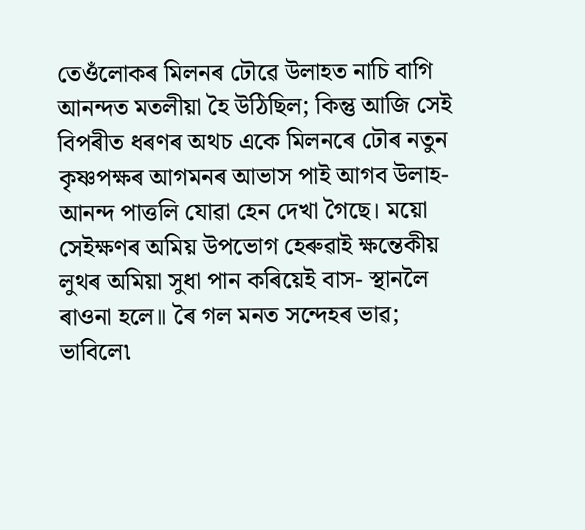তেওঁলোকৰ মিলনৰ ঢৌৱে উলাহত নাচি বাগি আনন্দত মতলীয়া হৈ উঠিছিল; কিন্তু আজি সেই বিপৰীত ধৰণৰ অথচ একে মিলনৰে ঢৌৰ নতুন কৃষ্ণপক্ষৰ আগমনৰ আভাস পাই আগব উলাহ-আনন্দ পাত্তলি যোৱা হেন দেখা গৈছে। ময়ো সেইক্ষণৰ অমিয় উপভোগ হেৰুৱাই ক্ষন্তেকীয় লুথৰ অমিয়া সুধা পান কৰিয়েই বাস- স্থানলৈ ৰাওনা হলে॥ ৰৈ গল মনত সন্দেহৰ ভাৱ; ভাবিলে৷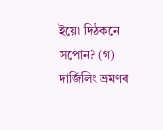ইয়ে৷ দিঠকনে সপোন? (গ) দাৰ্জিলিং ভ্ৰমণৰ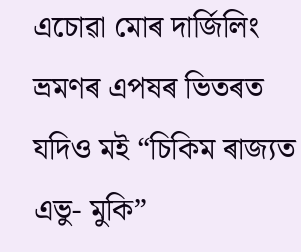এচোৱা মোৰ দাৰ্জিলিং ভ্ৰমণৰ এপষৰ ভিতৰত যদিও মই “চিকিম ৰাজ্যত এভু- মুকি”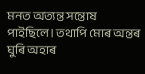মনত অত্যন্ত সন্তোষ পাইছিলে। তথাপি মোৰ অন্তৰ ঘুৰি অহাৰ